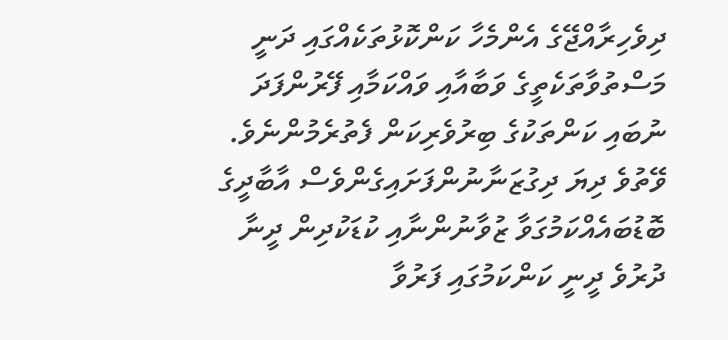ދިވެހިރާއްޖޭގެ އެންމެހާ ކަންކޮޅުތަކެއްގައި ދަނީ މަސްތުވާތަކެތީގެ ވަބާއާއި ވައްކަމާއި ފޭރުންފަދަ ނުބައި ކަންތަކުގެ ބިރުވެރިކަން ފެތުރެމުންނެވެ. ވޭތުވެ ދިޔަ ދިގުޒަނާނުންފަށައިގެންވެސް އާބާދީގެ ބޮޑުބައެއްކަމުގަވާ ޒުވާނުންނާއި ކުޑަކުދިން ދީނާ ދުރުވެ ދީނީ ކަންކަމުގައި ފަރުވާ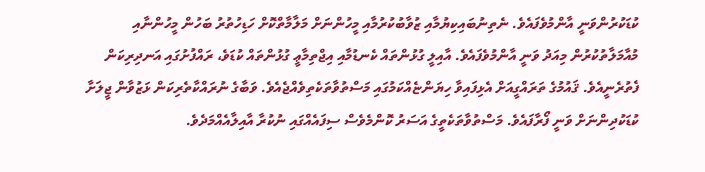ކުޑަކުރުންވަނީ އާންމުވެފައެވެ. ނެތިނުބައިކިޔުމާއި ޒުވާބުކުރުމާއި މީހުންނަށް މަލާމާތްކޮށް ހަޑިހުތުރު ބަހުން މީހުންނާއި މުއާމަލާތުކުރުން މިއަދު ވަނީ އާންމުވެފައެވެ. އާއިލީ ގުޅުންތައް ކެނޑުމާއި އިޖްތިމާޢީ ގުޅުންތައް ކުޑަވެ، ރައްފުށުގައި އަނދިރިކަން ފެތުރެނީއެވެ. ޤައުމުގެ ތަރައްގީއަށް އެޅިފައިވާ ހިޔަންޏެއްކަމުގައި މަސްތުވާތަކެތިވެއްޖެއެވެ. ވަބާގެ ނުރައްކާތެރިކަން ޅަޒުވާން ޖީލަށާ ކުޑަކުދިންނަށް ވަނީ ފޯރާފައެވެ. މަސްތުވާތަކެތީގެ އަސަރު ކޮންމެވެސް ސިފައެއްގައި ނުކުރާ އާއިލާއެއްމަދެވެ.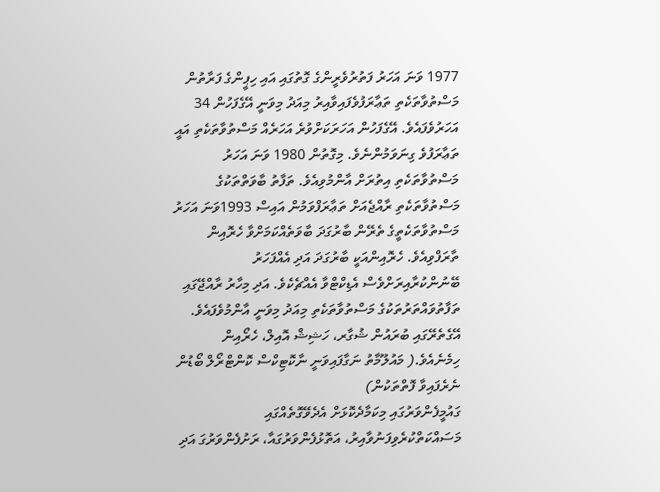1977 ވަނަ އަހަރު ފަތުރުވެރީންގެ ގޮތުގައި އައި ހިޕީންގެ ފަރާތުން މަސްތުވާތަކެތި ތަޢާރަފުވެފައިވާއިރު މިއަދު މިވަނީ އޭގެފަހުން 34 އަހަރުވެފައެވެ. އޭގެފަހުން އަހަރަކަށްވުރެ އަހަރެއް މަސްތުވާތަކެތި އައީ ތަޢާރަފުވެ ގިނަވަމުންނެވެ. މިގޮތުން 1980 ވަނަ އަހަރު މަސްތުވާތަކެތި އިތުރަށް އާންމުވިއެވެ. ތަފާތު ބާވަތްތަކުގެ މަސްތުވާތަކެތި ރާއްޖެއަށް ތަޢާރަފްވަމުން އައިސް 1993ވަނަ އަހަރު މަސްތުވާތަކެތީގެ ތެރޭން ބާރުގަދަ ބާވަތެއްކަމަށްވާ ހެރޮއިން ތާރަފްވިއެވެ. ހެރޮއިންއަކީ ބާރުގަދަ އަދި އެއްފަހަރު ބޭނުންކުރާއިރަށްވެސް އެޑިކްޓްވާ އެއްޗެކެވެ. އަދި މިހާރު ރާއްޖޭގައި ތަފާތުވައްތަރުތަކުގެ މަސްތުވާތަކެތި މިއަދު މިވަނީ އާންމުވެފައެވެ. އޭގެތެރޭގައި ބުރައުން ޝުގާރ، ހަޝިޝް އޮއިލް، ހެރޯއިން ހިމެނެއެވެ.( މައުލޫމާތު ނަގާފައިވަނީ ނާކޮޓިކްސް ކޮންޓްރޯލް ބޯޑުން ނެރެފައިވާ ފޮތްތަކުން)
ގައުމީފެންވަރުގައި މިކަމާދެކޮޅަށް އެދެވޭގޮތެއްގައި މަސައްކަތްކުރެވިފަނުވާއިރު، އަތޮޅުފެންވަރުގައާ، ރަށުފެންވަރުގަ އަދި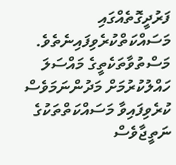ފަރުދީގޮތެއްގައި މަސައްކަތްކުރެވިފައިނެތެވެ. މަސްތުވާތަކެތީގެ މައްސަލަ ހައްލުކުރުމަށް މަދުންނަމަވެސް ކުރެވިފައިވާ މަސައްކަތްތަކުގެ ނަތީޖާވެސް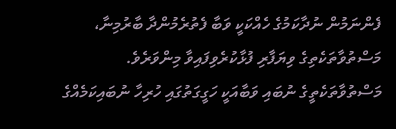ފެންނަމުން ނުދާކަމުގެ ހެއްކަކީ ވަބާ ފެތުރެމުންދާ ބާރުމިނާ، މަސްތުވާތަކެތިގެ ވިޔަފާރި ފުޅާކުރެވިފައިވާ މިންވަރެވެ.
މަސްތުވާތަކެތީގެ ނުބައި ވަބާއަކީ ހަގީގަތުގައި ހުރިހާ ނުބައިކަމެއްގެ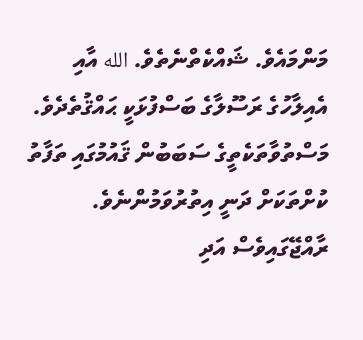މަންމައެވެ. ޝައްކެތްނެތެވެ. الله އާއި އެއިލާހުގެ ރަސޫލާގެ ބަސްފުޅަކީ ޙައްޤުތެދެވެ. މަސްތުވާތަކެތީގެ ސަބަބުން ޤައުމުގައި ތަފާތު ކުށްތަކަށް ދަނީ އިތުރުވަމުންނެވެ. ރާއްޖޭގައިވެސް އަދި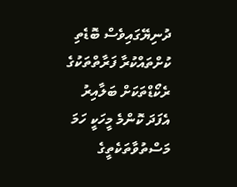ދުނިޔޭގައިވެސް ބޮޑެތި ކުށްތައްކުރާ ފަރާތްތަކުގެ ރެކޯޑްތަކަށް ބަލާއިރު އެފަދަ ކޮންމެ މީހަކީ ހަމަ މަސްތުވާތަކެތީގެ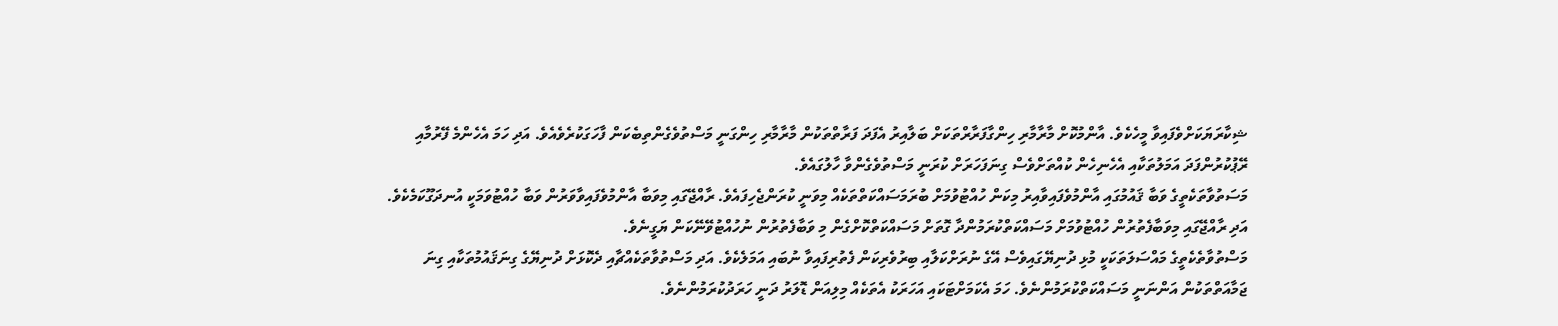ޝިކާރަޔަކަށްވެފައިވާ މީހެކެވެ. އާންމުކޮށް މާރާމާރި ހިންގާފަރާރްތަކަށް ބަލާއިރު އެފަދަ ފަރާތްތަކުން މާރާމާރި ހިންގަނީ މަސްތުވެގެންތިބެކަން ފާހަގަކުރެވެއެވެ. އަދި ހަމަ އެހެންމެ ފޭރުމާއި ރޭޕުކުރުންފަދަ އަމަލުތަކާއި އެހެނިހެން ކުއްތަށްވެސް ގިނަފަހަރަށް ކުރަނީ މަސްތުވެގެންވާ ހާލުގައެވެ.
މަސަތުވާތަކެތީގެ ވަބާ ޤައުމުގައި އާންމުވެފައިވާއިރު މިކަން ހުއްޓުވުމަށް ބުރަމަސައްކަތްތަކެއް މިވަނީ ކުރަންޖެހިފައެވެ. ރާއްޖޭގައި މިވަބާ އާންމުވެފައިވާވަރުން ވަބާ ހުއްޓުވަމަކީ އުނދަގޫކަމެކެވެ. އަދި ރާއްޖޭގައި މިވަބާފެތުރުން ހުއްޓުވުމަށް މަސައްކަތްކުރަމުންދާ ގޮތަށް މަސައްކަތްކޮށްގެން މި ވަބާފެތުރުން ނުހުއްޓުވޭނޭކަން ޔަގީނެވެ.
މަސްތުވާތެކެތީގެ މައްސަލަތަކަކީ މުޅި ދުނިޔޭގައިވެސް އޭގެ ނުރަށްކަލާއި ބިރުވެރިކަން ފެތުރިފައިވާ ނުބައި އަމަލެކެވެ. އަދި މަސްތުވާތަކެއްޗާއި ދެކޮޅަށް ދުނިޔޭގެ ގިނަޤައުމުތަކާއި ގިނަ ޖަމާއަތްތަކުން އަންނަނީ މަސައްކަތްކުރަމުންނެވެ. ހަމަ އެކަމަށްޓަކައި އަހަރަކު އެތަކެއް މިލިއަން ޑޮލަރު ދަނީ ހަރަދުކުރަމުންނެވެ.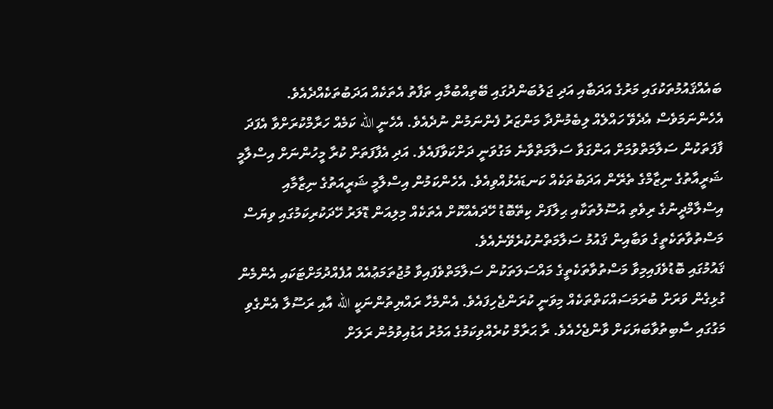ބައެއްޤައުމުތަކުގައި މަރުގެ އަދަބާއި އަދި ޖަލުބަންދުގައި ބޭތިއްބުމާއި ތަފާތު އެތަކެއް އަދަބުތަކެއްދެއެވެ. އެހެންނަމަވެސް އެދެވޭ ހައްލެއް ލިބެމުންދާ މަންޒަރު ފެންނަމުން ނުދެއެވެ. އެހެނީ الله ކަމެއް ހަރާމްކުރަށްވާ އެފަދަ ފާފަތަކުން ސަލާމަތްވުމަށް އަންގަވާ ސަލާމަތްވާނެ މަގުވަނީ ދަށްކަވާފައެވެ. އަދި އެފާފަތަށް ކުރާ މީހުންނަށް އިސްލާމީ ޝަރީއާތުގެ ނިޒާމްގެ ތެރޭން އަދަބުތަކެއް ކަނޑައެޅުއްވިއެވެ. އެހެންކަމުން އިސްލާމީ ޝަރީއަތުގެ ނިޒާމާއި އިސްލާމްދީނުގެ ރިވެތި އުސޫލުތަކާއި ޙިލާފަށް ކިތޭބޮޑު ހޭދައެއްކޮށް އެތަކެއް މިލިއަން ޑޮލަރު ހޭދަކުރިކަމުގައި ވިޔަސް މަސްތުވާތަކެތީގެ ވަބާއިން ޤައުމު ސަލާމަތްނުކުރެވޭނެއެވެ.
ޤައުމުގައި ބޮޑުވެފައިމިވާ މަސްތުވާތަކެތީގެ މައްސަލަތަކުން ސަލާމަތްވެފައިވާ މުޖުތަމަޢުއެއް އުފެއްދުމަށްޓަކައި އެންމެން ގުޅިގެން ވަރަށް ބުރަމަސައްކަތްތަކެއް މިވަނީ ކުރަންޖެހިފައެވެ. އެންމެހާ ރައްޔިތުންނަކީ الله އާއި ރަސޫލާ އެންގެވި މަގުގައި ސާބިތުވާބަޔަކަށް ވާންޖެހެއެވެ. ރާ ޙަރާމް ކުރެއްވިކަމުގެ އަމުރު އަޑުއިވުމުން ރަލަށް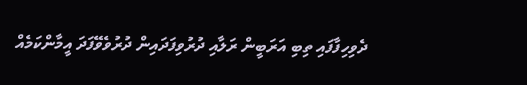ދެވިހިފާފައި ތިބި އަރަބީން ރަލާއި ދުރުވިފަދައިން ދުރުވެވޭފަދަ އީމާންކަމެއް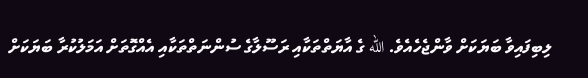ލިބިފައިވާ ބަޔަކަށް ވާންޖެހެއެވެ. الله ގެ އާޔަތްތަކާއި ރަސޫލާގެ ސުންނަތްތަކާއި އެއްގޮތަށް އަމަލުކުރާ ބަޔަކަށް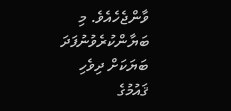ވާންޖެހެއެވެ. މި ބަޔާންކުރެވުނުފަދަ ބަޔަކަށް ދިވެހި ޤައުމުގެ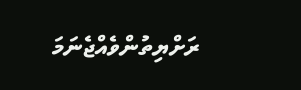ރަށްޔިތުންވެއްޖެނަމަ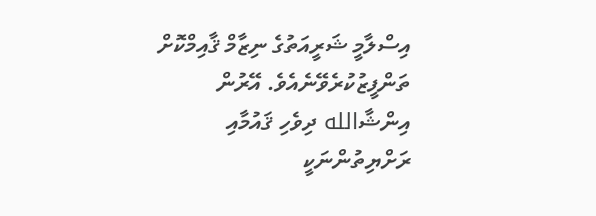އިސްލާމީ ޝަރީއަތުގެ ނިޒާމް ޤާއިމްކޮށް ތަންފީޒުކުރެވޭނެއެވެ. އޭރުން އިންޝާالله ދިވެހި ޤައުމާއި ރަށްޔިތުންނަކީ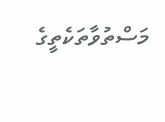މަސްތުވާތަކެތީގެ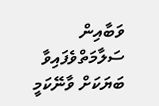ވަބާއިން ސަލާމަތްވެފައިވާ ބަޔަކަށް ވާނޭކަމީ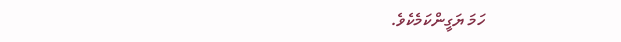ހަމަ ޔަގީންކަމެކެވެ.